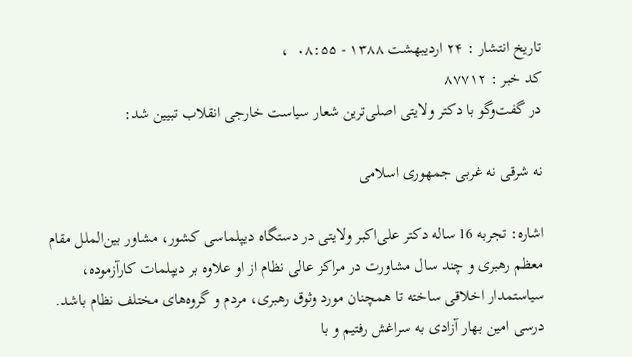تاریخ انتشار : ۲۴ ارديبهشت ۱۳۸۸ - ۰۸:۵۵  ،
کد خبر : ۸۷۷۱۲
در گفت‌وگو با دکتر ولایتی اصلی‌ترین شعار سیاست خارجی انقلاب تبیین شد:

نه شرقی نه غربی جمهوری اسلامی

اشاره: تجربه 16 ساله دکتر علی‌‌اکبر ولایتی در دستگاه دیپلماسی کشور، مشاور بین‌الملل مقام معظم رهبری و چند سال مشاورت در مراکز عالی نظام از او علاوه بر دیپلمات کارآزموده، سیاستمدار اخلاقی ساخته تا همچنان مورد وثوق رهبری، مردم و گروه‌های مختلف نظام باشد. درسی امین بهار آزادی به سراغش رفتیم و با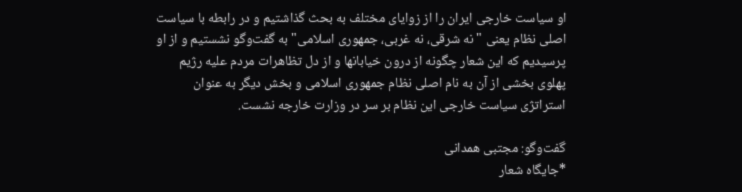او سیاست خارجی ایران را از زوایای مختلف به بحث گذاشتیم و در رابطه با سیاست اصلی نظام یعنی "نه شرقی، نه غربی، جمهوری اسلامی" به گفت‌وگو نشستیم و از او پرسیدیم که این شعار چگونه از درون خیابانها و از دل تظاهرات مردم علیه رژیم پهلوی بخشی از آن به نام اصلی نظام جمهوری اسلامی و بخش دیگر به عنوان استراتژی سیاست خارجی این نظام بر سر در وزارت خارجه نشست.

گفت‌وگو: مجتبی همدانی
*جایگاه شعار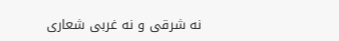نه شرقی و نه غربی شعاری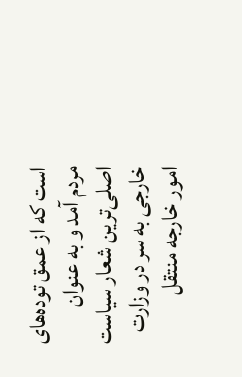است که از عمق توده‌های مردم آمد و به عنوان اصلی‌ترین شعار سیاست خارجی به سر در وزارت امور خارجه منتقل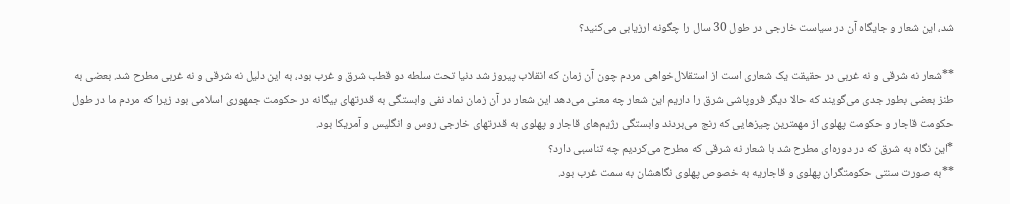شد، این شعار و جایگاه آن در سیاست خارجی در طول 30 سال را چگونه ارزیابی می‌کنید؟

**شعار نه شرقی و نه غربی در حقیقت یک شعاری است از استقلال‌خواهی مردم چون آن زمان که انقلاب پیروز شد دنیا تحت سلطه دو قطب شرق و غرب بود، به این دلیل نه شرقی و نه غربی مطرح شد. بعضی به طنز بعضی بطور جدی می‌گویند که حالا دیگر فروپاشی شرق را داریم این شعار چه معنی می‌دهد این شعار در آن زمان نماد نفی وابستگی به قدرتهای بیگانه در حکومت جمهوری اسلامی بود زیرا که مردم ما در طول حکومت قاجار و حکومت پهلوی از مهمترین چیزهایی که رنج می‌بردند وابستگی رژیم‌های قاجار و پهلوی به قدرتهای خارجی روس و انگلیس و آمریکا بود.
*این نگاه به شرق که در دوره‌ای مطرح شد با شعار نه شرقی که مطرح می‌کردیم چه تناسبی دارد؟
**به صورت سنتی حکومتگران پهلوی و قاجاریه به خصوص پهلوی نگاهشان به سمت غرب بود.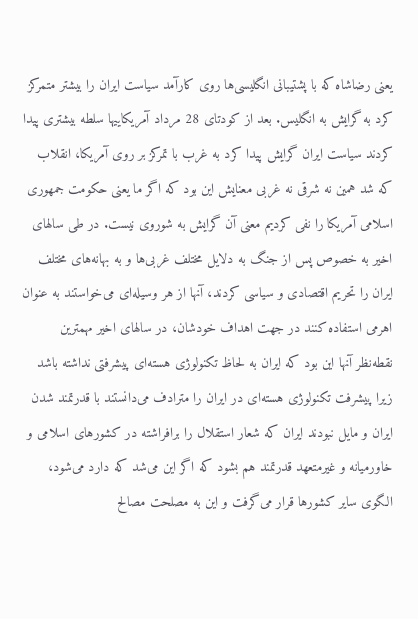یعنی رضاشاه که با پشتیبانی انگلیسی‌ها روی کارآمد سیاست ایران را بیشتر متمرکز کرد به گرایش به انگلیس. بعد از کودتای 28 مرداد آمریکاییها سلطه بیشتری پیدا کردند سیاست ایران‌ گرایش پیدا کرد به غرب با تمرکز بر روی آمریکا، انقلاب که شد همین نه شرقی نه غربی معنایش این بود که اگر ما یعنی حکومت جمهوری اسلامی آمریکا را نفی کردیم معنی آن گرایش به شوروی نیست. در طی سالهای اخیر به خصوص پس از جنگ به دلایل مختلف غربی‌ها و به بهانه‌های مختلف ایران را تحریم اقتصادی و سیاسی کردند، آنها از هر وسیله‌ای می‌خواستند به عنوان اهرمی استفاده کنند در جهت اهداف خودشان، در سالهای اخیر مهمترین نقطه‌نظر آنها این بود که ایران به لحاظ تکنولوژی هسته‌ای پیشرفتی نداشته باشد زیرا پیشرفت تکنولوژی هسته‌ای در ایران را مترادف می‌دانستند با قدرتمند شدن ایران و مایل نبودند ایران که شعار استقلال را برافراشته در کشورهای اسلامی و خاورمیانه و غیرمتعهد قدرتمند هم بشود که اگر این می‌شد که دارد می‌شود، الگوی سایر کشورها قرار می‌گرفت و این به مصلحت مصالح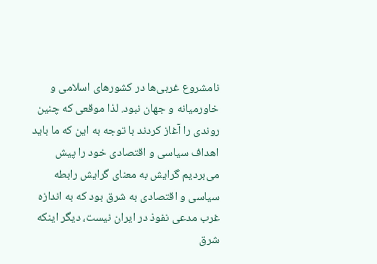نامشروع غربی‌ها در کشورهای اسلامی و خاورمیانه و جهان نبود. لذا موقعی که چنین روندی را آغاز کردند با توجه به این که ما باید اهداف سیاسی و اقتصادی خود را پیش می‌بردیم گرایش به معنای گرایش رابطه سیاسی و اقتصادی به شرق بود که به اندازه غرب مدعی نفوذ در ایران نیست، دیگر اینکه شرق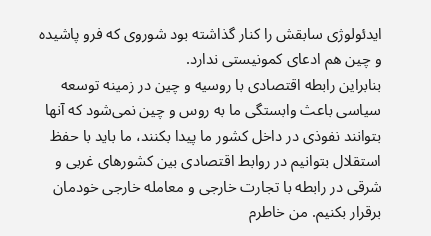ایدئولوژی سابقش را کنار گذاشته بود شوروی که فرو پاشیده و چین هم ادعای کمونیستی ندارد.
بنابراین رابطه اقتصادی با روسیه و چین در زمینه توسعه سیاسی باعث وابستگی ما به روس و چین نمی‌شود که آنها بتوانند نفوذی در داخل کشور ما پیدا بکنند، ما باید با حفظ استقلال بتوانیم در روابط اقتصادی بین کشورهای غربی و شرقی در رابطه با تجارت خارجی و معامله خارجی خودمان برقرار بکنیم. من خاطرم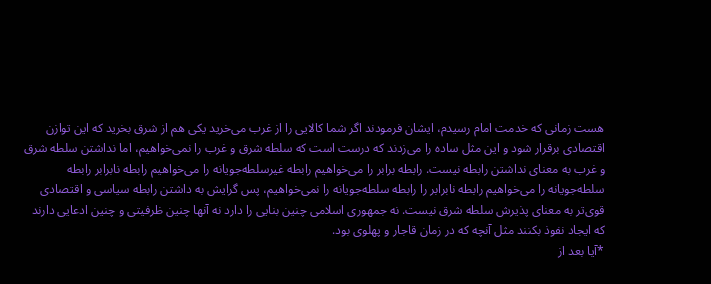هست زمانی که خدمت امام رسیدم، ایشان فرمودند اگر شما کالایی را از غرب می‌خرید یکی هم از شرق بخرید که این توازن اقتصادی برقرار شود و این مثل ساده را می‌زدند که درست است که سلطه شرق و غرب را نمی‌خواهیم، اما نداشتن سلطه شرق و غرب به معنای نداشتن رابطه نیست. رابطه برابر را می‌خواهیم رابطه غیرسلطه‌‌جویانه را می‌خواهیم رابطه نابرابر رابطه سلطه‌جویانه را می‌خواهیم رابطه نابرابر را رابطه سلطه‌جویانه را نمی‌خواهیم، پس گرایش به داشتن رابطه سیاسی و اقتصادی قوی‌تر به معنای پذیرش سلطه شرق نیست. نه جمهوری اسلامی چنین بنایی را دارد نه آنها چنین ظرفیتی و چنین ادعایی دارند که ایجاد نفوذ بکنند مثل آنچه که در زمان قاجار و پهلوی بود.
*آیا بعد از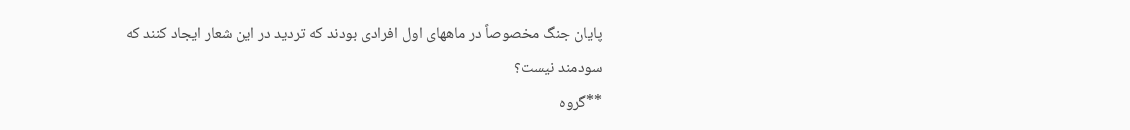پایان جنگ مخصوصاً در ماههای اول افرادی بودند که تردید در این شعار ایجاد کنند که سودمند نیست؟
**گروه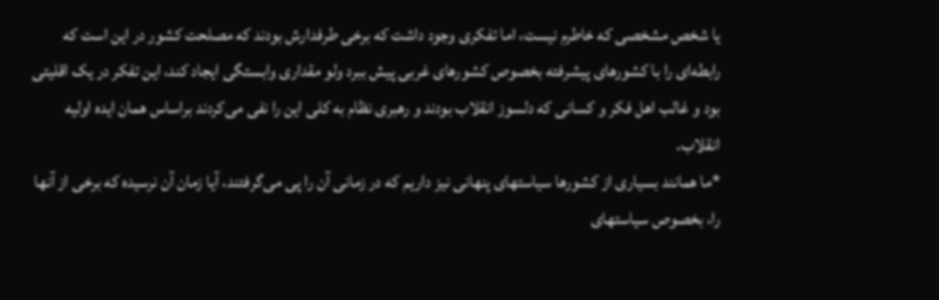یا شخص مشخصی که خاطرم نیست، اما تفکری وجود داشت که برخی طرفدارش بودند که مصلحت کشور در این است که رابطه‌ای را با کشورهای پیشرفته بخصوص کشورهای غربی پیش ببرد ولو مقداری وابستگی ایجاد کند، این تفکر در یک اقلیتی بود و غالب اهل فکر و کسانی که دلسوز انقلاب بودند و رهبری نظام به کلی این را نفی می‌کردند براساس همان ایده اولیه انقلاب.
*ما همانند بسیاری از کشورها سیاستهای پنهانی نیز داریم که در زمانی آن را پی می‌گرفتند، آیا زمان آن نرسیده که برخی از آنها را، بخصوص سیاستهای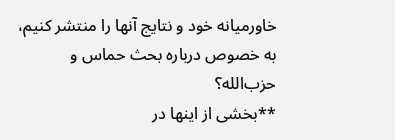خاورمیانه خود و نتایج آنها را منتشر کنیم، به خصوص درباره بحث حماس و حزب‌الله؟
**بخشی از اینها در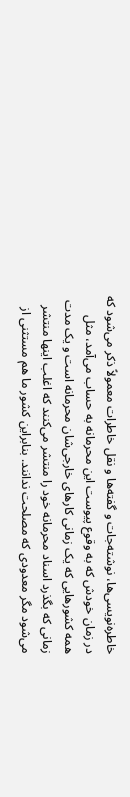خاطره‌نویسی‌ها، نوشته‌جات و گفته‌ها و نقل خاطرات معمولاً ذکر می‌شود که در زمان خودش که به وقوع پیوست این محرمانه به حساب می‌آمد، مثل همه کشورهایی که یک زمانی کارهای خارجی‌شان محرمانه است و یک مدت زمانی که بگذرد اسناد محرمانه خود را منتشر می‌کنند که اغلب اینها منتشر می‌شود مگر معدودی که مصلحت ندانند. بنابراین کشور ما هم مستثنی از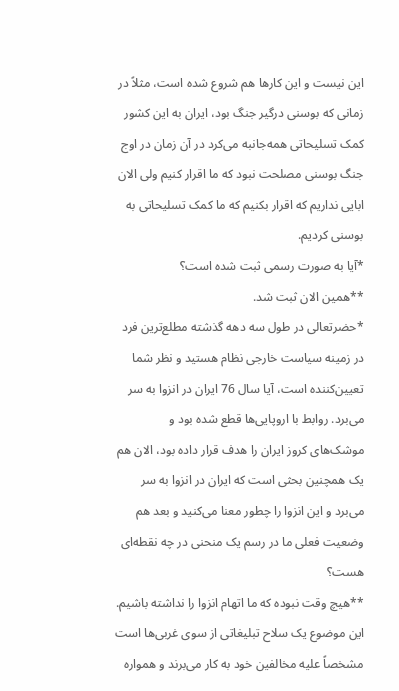این نیست و این کارها هم شروع شده است، مثلاً در زمانی که بوسنی درگیر جنگ بود، ایران به این کشور کمک تسلیحاتی همه‌جانبه می‌کرد در آن زمان در اوج جنگ بوسنی مصلحت نبود که ما اقرار کنیم ولی الان ابایی نداریم که اقرار بکنیم که ما کمک تسلیحاتی به بوسنی کردیم.
*آیا به صورت رسمی ثبت شده است؟
**همین الان ثبت شد.
*حضرتعالی در طول سه دهه گذشته مطلع‌ترین فرد در زمینه سیاست خارجی نظام هستید و نظر شما تعیین‌کننده است، آیا سال 76 ایران در انزوا به سر می‌برد. روابط با اروپایی‌ها قطع شده بود و موشک‌های کروز ایران را هدف قرار داده بود، الان هم یک همچنین بحثی است که ایران در انزوا به سر می‌برد و این انزوا را چطور معنا می‌کنید و بعد هم وضعیت فعلی ما در رسم یک منحنی در چه نقطه‌ای هست؟
**هیچ وقت نبوده که ما اتهام انزوا را نداشته باشیم. این موضوع یک سلاح تبلیغاتی از سوی غربی‌ها است مشخصاً علیه مخالفین خود به کار می‌برند و همواره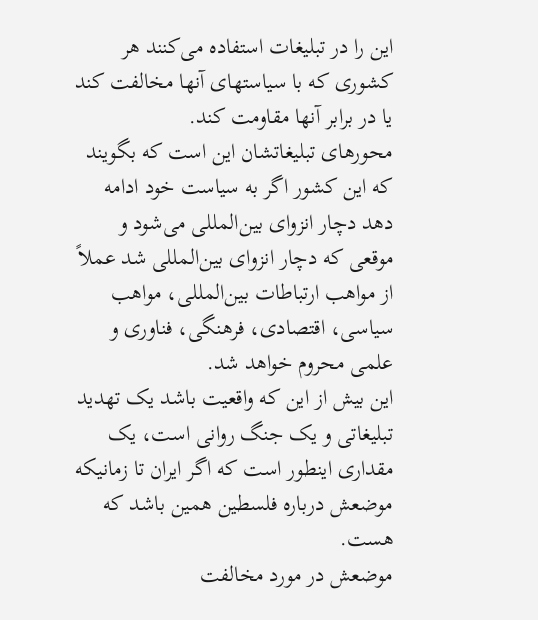این را در تبلیغات استفاده می‌کنند هر کشوری که با سیاستهای آنها مخالفت کند یا در برابر آنها مقاومت کند.
محورهای تبلیغاتشان این است که بگویند که این کشور اگر به سیاست خود ادامه دهد دچار انزوای بین‌المللی می‌شود و موقعی که دچار انزوای بین‌المللی شد عملاً از مواهب ارتباطات بین‌المللی، مواهب سیاسی، اقتصادی، فرهنگی، فناوری و علمی محروم خواهد شد.
این بیش از این که واقعیت باشد یک تهدید تبلیغاتی و یک جنگ روانی است، یک مقداری اینطور است که اگر ایران تا زمانیکه موضعش در‌باره فلسطین همین باشد که هست.
موضعش در مورد مخالفت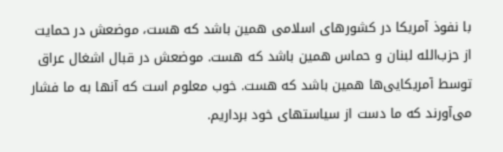با نفوذ آمریکا در کشورهای اسلامی همین باشد که هست، موضعش در حمایت از حزب‌الله لبنان و حماس همین باشد که هست. موضعش در قبال اشغال عراق توسط آمریکایی‌ها همین باشد که هست. خوب معلوم است که آنها به ما فشار می‌آورند که ما دست از سیاستهای خود برداریم.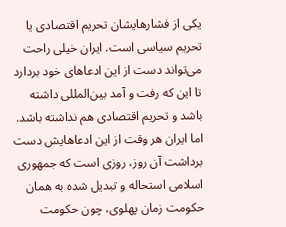یکی از فشارهایشان تحریم اقتصادی یا تحریم سیاسی است. ایران خیلی راحت می‌تواند دست از این ادعاهای خود بردارد تا این که رفت و آمد بین‌المللی داشته باشد و تحریم اقتصادی هم نداشته باشد. اما ایران هر وقت از این ادعاهایش دست برداشت آن روز، روزی است که جمهوری اسلامی استحاله و تبدیل شده به همان حکومت زمان پهلوی، چون حکومت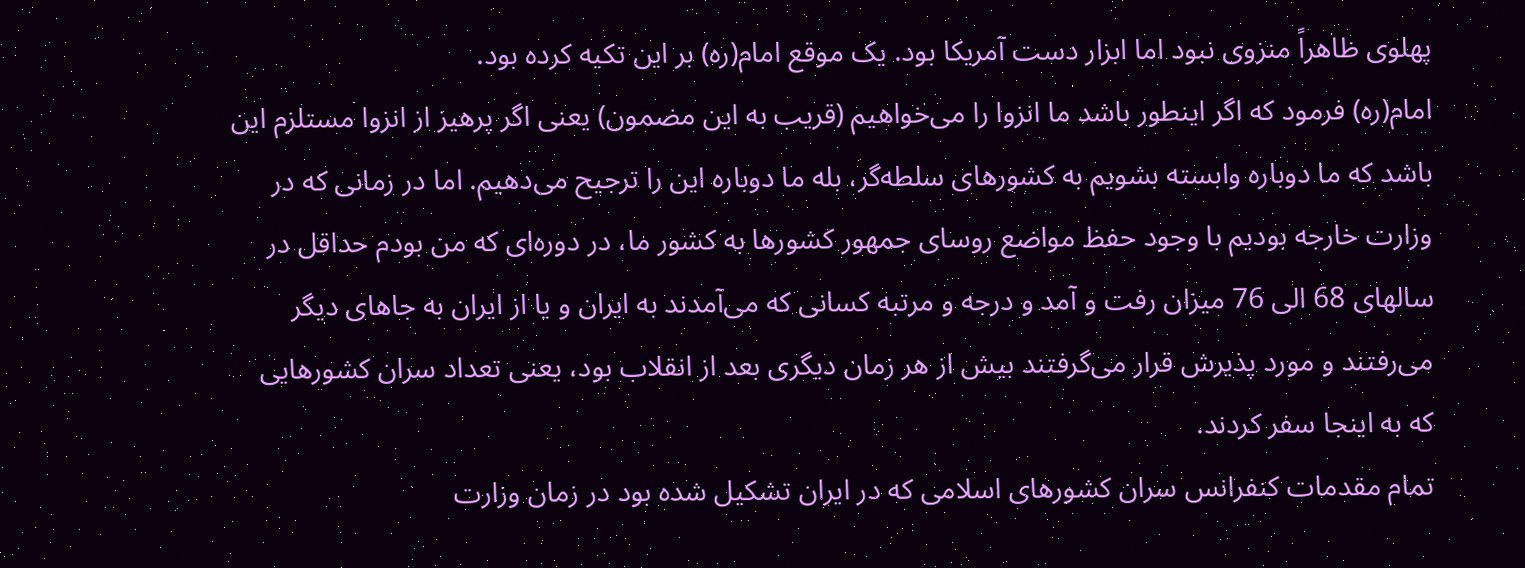پهلوی ظاهراً منزوی نبود اما ابزار دست آمریکا بود. یک موقع امام(ره) بر این تکیه کرده بود.
امام(ره) فرمود که اگر اینطور باشد ما انزوا را می‌خواهیم (قریب به این مضمون) یعنی اگر پرهیز از انزوا مستلزم این باشد که ما دوباره وابسته بشویم به کشورهای سلطه‌گر، بله ما دوباره این را ترجیح می‌دهیم. اما در زمانی که در وزارت خارجه بودیم با وجود حفظ مواضع روسای جمهور کشورها به کشور ما، در دوره‌ای که من بودم حداقل در سالهای 68 الی 76 میزان رفت و آمد و درجه و مرتبه کسانی که می‌آمدند به ایران و یا از ایران به جاهای دیگر می‌رفتند و مورد پذیرش قرار می‌گرفتند بیش از هر زمان دیگری بعد از انقلاب بود، یعنی تعداد سران کشورهایی که به اینجا سفر کردند.
تمام مقدمات کنفرانس سران کشورهای اسلامی که در ایران تشکیل شده بود در زمان وزارت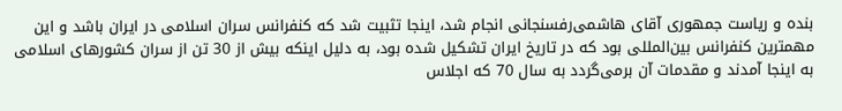بنده و ریاست جمهوری آقای هاشمی‌رفسنجانی انجام شد، اینجا تثبیت شد که کنفرانس سران اسلامی در ایران باشد و این مهمترین کنفرانس بین‌المللی بود که در تاریخ ایران تشکیل شده بود، به دلیل اینکه بیش از 30 تن از سران کشورهای اسلامی به اینجا آمدند و مقدمات آن برمی‌گردد به سال 70 که اجلاس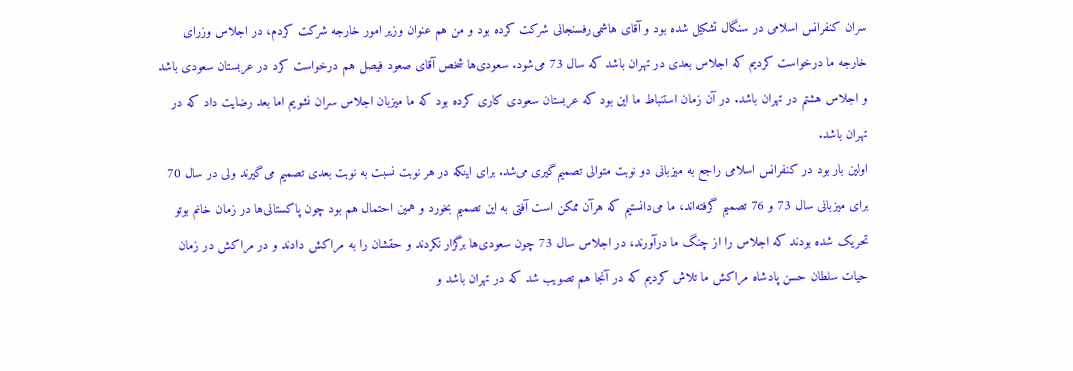سران کنفرانس اسلامی در سنگال تشکیل شده بود و آقای هاشمی‌رفسنجانی شرکت کرده بود و من هم عنوان وزیر امور خارجه شرکت کردم، در اجلاس وزرای خارجه ما درخواست کردیم که اجلاس بعدی در تهران باشد که سال 73 می‌شود. سعودی‌ها شخص آقای صعود فیصل هم درخواست کرد در عربستان سعودی باشد و اجلاس هشتم در تهران باشد. در آن زمان استنباط ما این بود که عربستان سعودی کاری کرده بود که ما میزبان اجلاس سران نشویم اما بعد رضایت داد که در تهران باشد.
اولین بار بود در کنفرانس اسلامی راجع به میزبانی دو نوبت متوالی تصمیم‌گیری می‌شد. برای اینکه در هر نوبت نسبت به نوبت بعدی تصمیم‌ می‌گیرند ولی در سال 70 برای میزبانی سال 73 و 76 تصمیم گرفته‌اند، ما می‌دانستیم که هرآن ممکن است آفتی به این تصمیم بخورد و همین احتمال هم بود چون پاکستانی‌ها در زمان خانم بوتو تحریک شده بودند که اجلاس را از چنگ ما درآورند، در اجلاس سال 73 چون سعودی‌ها برگزار نکردند و حقشان را به مراکش دادند و در مراکش در زمان حیات سلطان حسن پادشاه مراکش ما تلاش کردیم که در آنجا هم تصویب شد که در تهران باشد و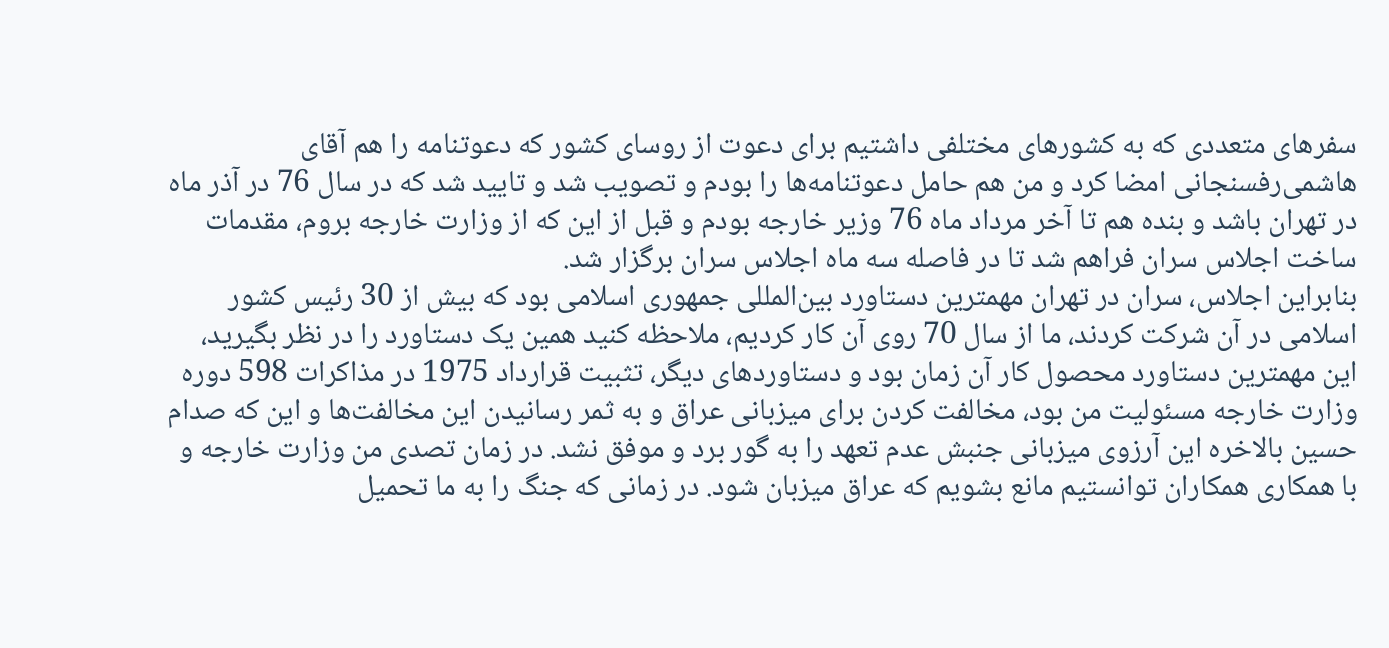سفرهای متعددی که به کشورهای مختلفی داشتیم برای دعوت از روسای کشور که دعوتنامه را هم آقای هاشمی‌رفسنجانی امضا کرد و من هم حامل دعوتنامه‌ها را بودم و تصویب شد و تایید شد که در سال 76 در آذر ماه در تهران باشد و بنده هم تا آخر مرداد ماه 76 وزیر خارجه بودم و قبل از این که از وزارت خارجه بروم، مقدمات ساخت اجلاس سران فراهم شد تا در فاصله سه ماه اجلاس سران برگزار شد.
بنابراین اجلاس، سران در تهران مهمترین دستاورد بین‌المللی جمهوری اسلامی بود که بیش از 30 رئیس کشور اسلامی در آن شرکت کردند، ما از سال 70 روی آن کار کردیم، ملاحظه کنید همین یک دستاورد را در نظر بگیرید، این مهمترین دستاورد محصول کار آن زمان بود و دستاوردهای دیگر، تثبیت قرارداد 1975 در مذاکرات 598 دوره وزارت خارجه مسئولیت من بود، مخالفت کردن برای میزبانی عراق و به ثمر رسانیدن این مخالفت‌ها و این که صدام حسین بالاخره این آرزوی میزبانی جنبش عدم تعهد را به گور برد و موفق نشد. در زمان تصدی من وزارت خارجه و با همکاری همکاران توانستیم مانع بشویم که عراق میزبان شود. در زمانی که جنگ را به ما تحمیل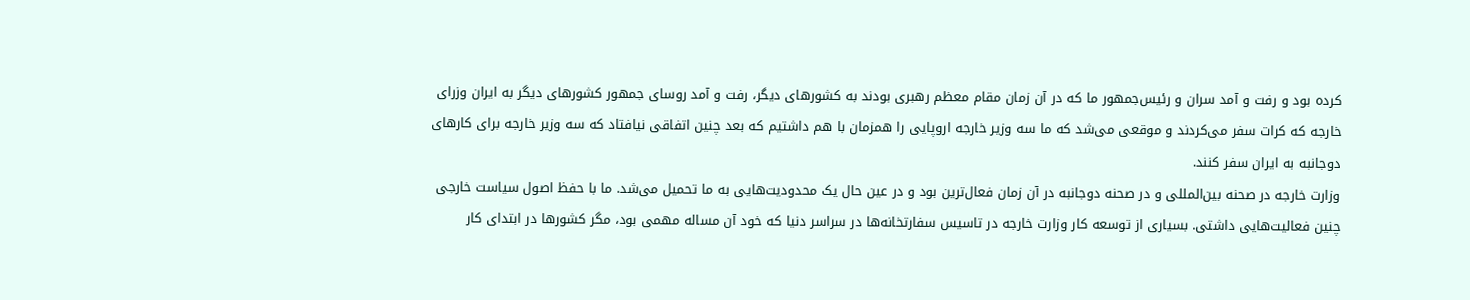کرده بود و رفت و آمد سران و رئیس‌جمهور ما که در آن زمان مقام معظم رهبری بودند به کشورهای دیگر، رفت و آمد روسای جمهور کشورهای دیگر به ایران وزرای خارجه که کرات سفر می‌کردند و موقعی می‌شد که ما سه وزیر خارجه اروپایی را همزمان با هم داشتیم که بعد چنین اتفاقی نیافتاد که سه وزیر خارجه برای کارهای دوجانبه به ایران سفر کنند.
وزارت خارجه در صحنه بین‌المللی و در صحنه دوجانبه در آن زمان فعال‌ترین بود و در عین حال یک محدودیت‌هایی به ما تحمیل می‌شد. ما با حفظ اصول سیاست خارجی چنین فعالیت‌هایی داشتی. بسیاری از توسعه کار وزارت خارجه در تاسیس سفارتخانه‌ها در سراسر دنیا که خود آن مساله مهمی بود، مگر کشورها در ابتدای کار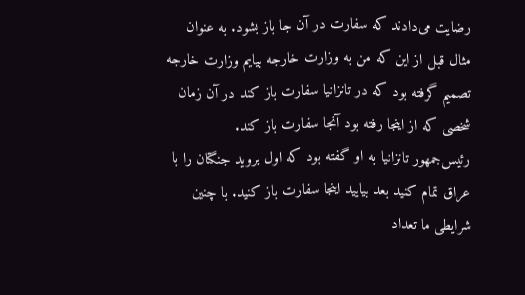رضایت می‌دادند که سفارت در آن جا باز بشود. به عنوان مثال قبل از این که من به وزارت خارجه بیایم وزارت خارجه تصمیم گرفته بود که در تانزانیا سفارت باز کند در آن زمان شخصی که از اینجا رفته بود آنجا سفارت باز کند.
رئیس‌جمهور تانزانیا به او گفته بود که اول بروید جنگتان را با عراق تمام کنید بعد بیایید اینجا سفارت باز کنید. با چنین شرایطی ما تعداد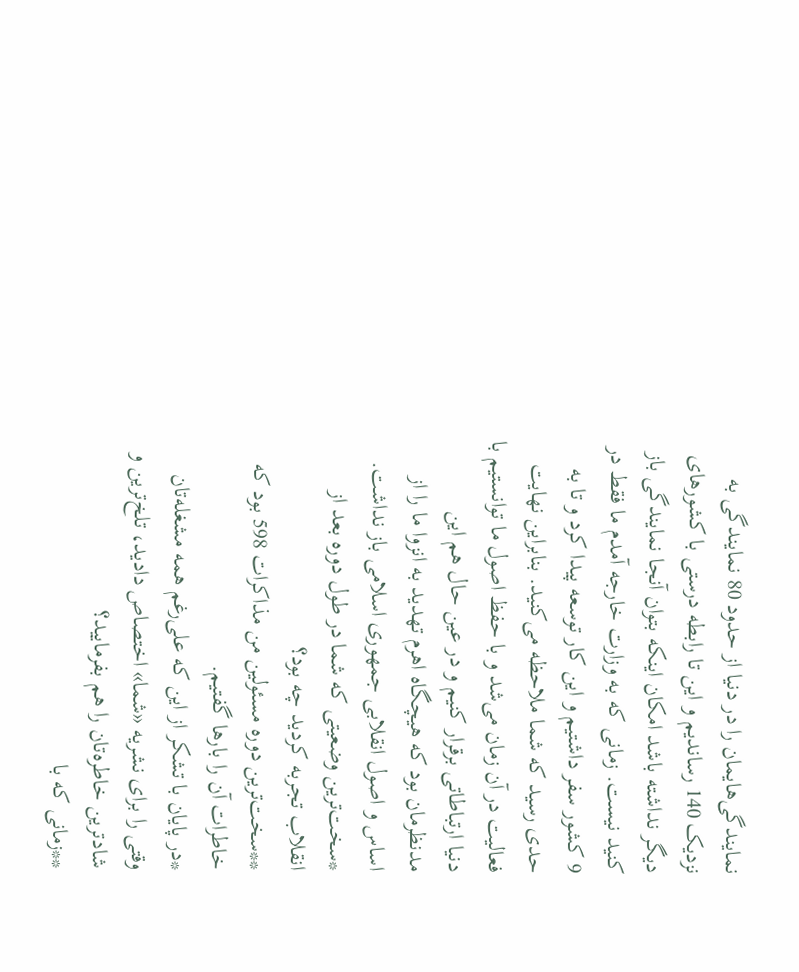نمایندگی‌هایمان را در دنیا از حدود 80 نمایندگی به نزدیک 140 رساندیم و این تا رابطه درستی با کشورهای دیگر نداشته باشد امکان اینکه بتوان آنجا نمایندگی باز کنید نیست. زمانی که به وزارت خارجه آمدم ما فقط در 9 کشور سفر داشتیم و این کار توسعه پیدا کرد و تا به حدی رسید که شما ملاحظه می‌کنید. بنابراین نهایت فعالیت در آن زمان می‌شد و با حفظ اصول ما توانستیم با دنیا ارتباطاتی برقرار کنیم و در عین حال هم این مدنظرمان بود که هیچگاه اهرم تهدید به انزوا ما را از اساس و اصول انقلابی جمهوری اسلامی باز نداشت.
*سخت‌ترین وضعیتی که شما در طول دوره بعد از انقلاب تجربه کردید چه بود؟
**سخت‌ترین دوره مسئولین من مذاکرات 598 بود که خاطرات آن را بارها گفتیم.
*در پایان با تشکر از این که علی‌رغم همه مشغله‌تان وقتی را برای نشریه «شما» اختصاص دادید، تلخ‌ترین و شادترین خاطره‌تان را هم بفرمایید؟
**زمانی که با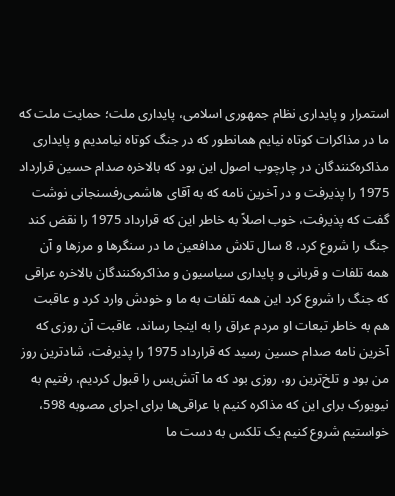استمرار و پایداری نظام جمهوری اسلامی، پایداری ملت؛ حمایت ملت که ما در مذاکرات کوتاه نیایم همانطور که در جنگ کوتاه نیامدیم و پایداری مذاکره‌کنندگان در چارچوب اصول این بود که بالاخره صدام حسین قرارداد 1975 را پذیرفت و در آخرین نامه که به آقای هاشمی‌رفسنجانی نوشت گفت که پذیرفت، خوب اصلاً به خاطر این که قرارداد 1975 را نقض کند جنگ را شروع کرد، 8 سال تلاش مدافعین ما در سنگرها و مرزها و آن همه تلفات و قربانی و پایداری سیاسیون و مذاکره‌کنندگان بالاخره عراقی که جنگ را شروع کرد این همه تلفات به ما و خودش وارد کرد و عاقبت هم به خاطر تبعات او مردم عراق را به اینجا رساند، عاقبت آن روزی که آخرین نامه صدام حسین رسید که قرارداد 1975 را پذیرفت، شادترین روز من بود و تلخ‌ترین رو، روزی بود که ما آتش‌بس را قبول کردیم، رفتیم به نیویورک برای این که مذاکره کنیم با عراقی‌ها برای اجرای مصوبه 598، خواستیم شروع کنیم یک تلکس به دست ما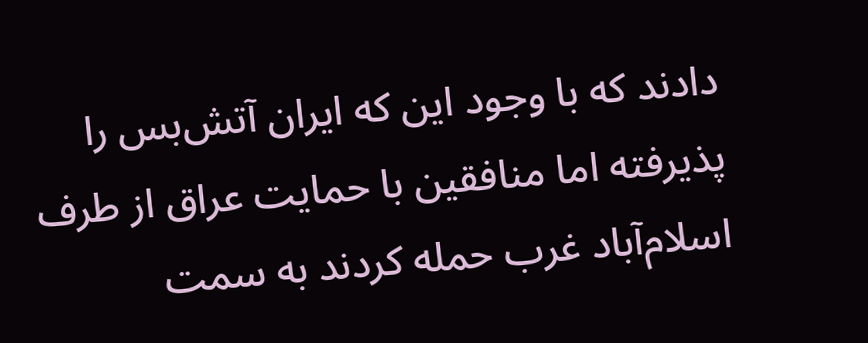دادند که با وجود این که ایران آتش‌بس را پذیرفته اما منافقین با حمایت عراق از طرف اسلام‌آباد غرب حمله کردند به سمت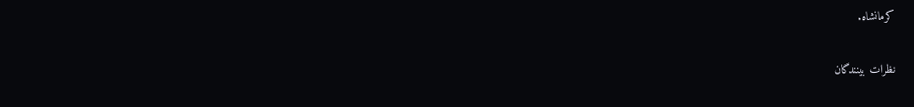کرمانشاه.

نظرات بینندگان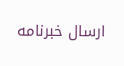ارسال خبرنامه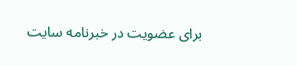برای عضویت در خبرنامه سایت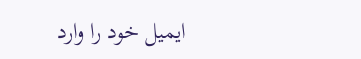ایمیل خود را وارد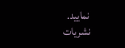نمایید.
نشریات